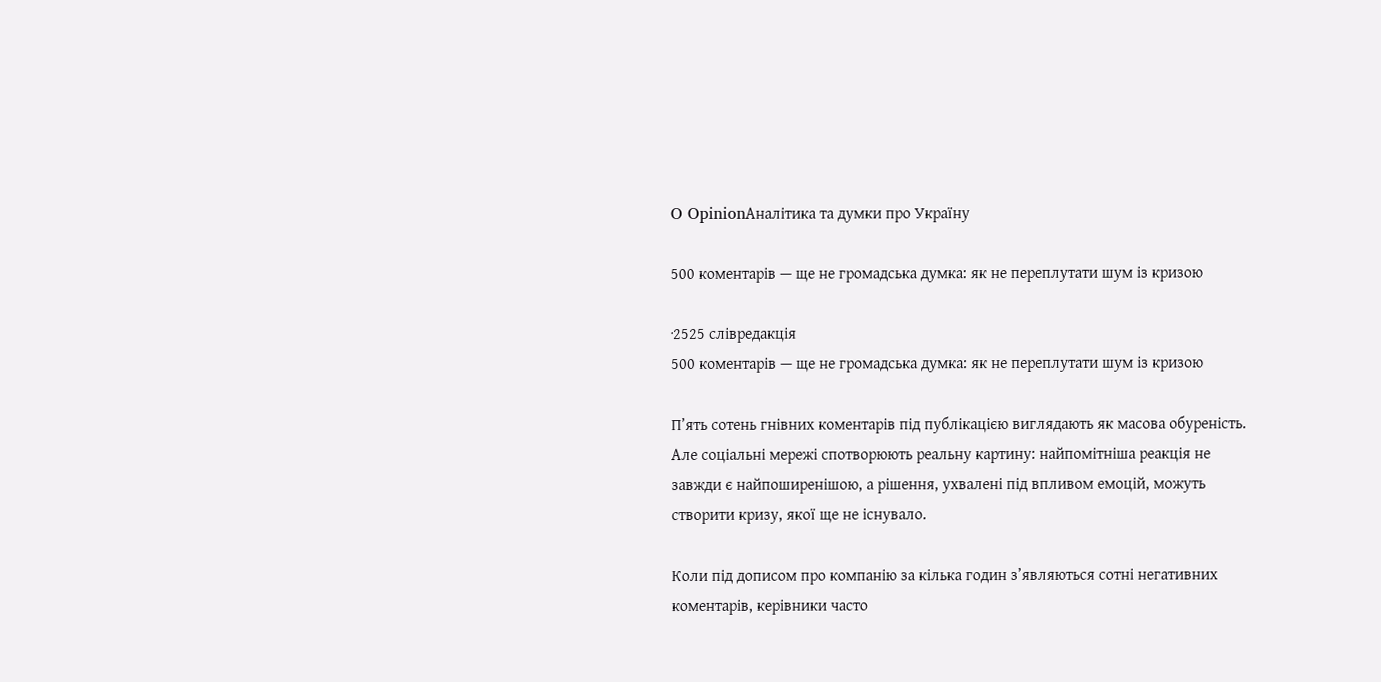O OpinionАналітика та думки про Україну

500 коментарів — ще не громадська думка: як не переплутати шум із кризою

·2525 слівредакція
500 коментарів — ще не громадська думка: як не переплутати шум із кризою

П’ять сотень гнівних коментарів під публікацією виглядають як масова обуреність. Але соціальні мережі спотворюють реальну картину: найпомітніша реакція не завжди є найпоширенішою, а рішення, ухвалені під впливом емоцій, можуть створити кризу, якої ще не існувало.

Коли під дописом про компанію за кілька годин з’являються сотні негативних коментарів, керівники часто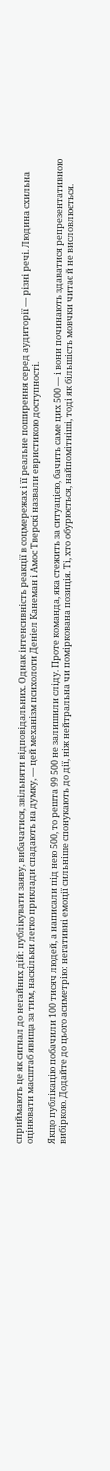сприймають це як сигнал до негайних дій: публікувати заяву, вибачатися, звільняти відповідальних. Однак інтенсивність реакції в соцмережах і її реальне поширення серед аудиторії — різні речі. Людина схильна оцінювати масштаб явища за тим, наскільки легко приклади спадають на думку, — цей механізм психологи Деніел Канеман і Амос Тверскі назвали евристикою доступності.

Якщо публікацію побачили 100 тисяч людей, а написали під нею 500, то решта 99 500 не залишили сліду. Проте команда, яка стежить за ситуацією, бачить саме цих 500 — і вони починають здаватися репрезентативною вибіркою. Додайте до цього асиметрію: негативні емоції сильніше спонукають до дії, ніж нейтральна чи поміркована позиція. Ті, хто обурюється, найпомітніші, тоді як більшість мовчки читає й не висловлюється.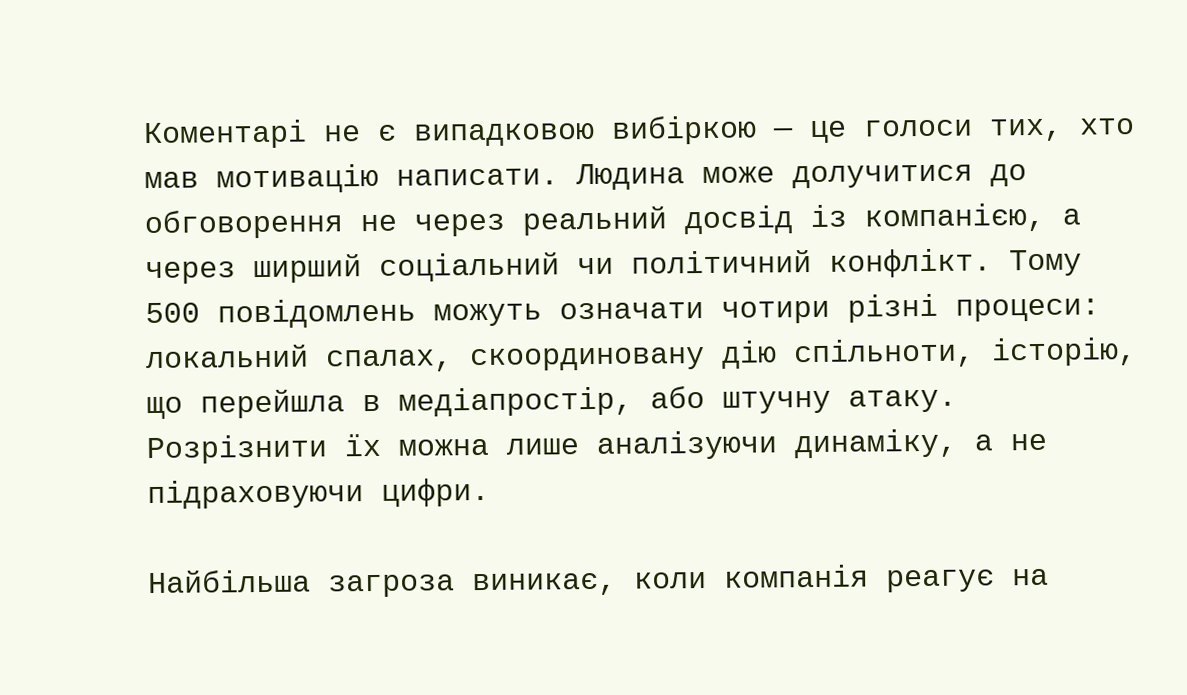Коментарі не є випадковою вибіркою — це голоси тих, хто мав мотивацію написати. Людина може долучитися до обговорення не через реальний досвід із компанією, а через ширший соціальний чи політичний конфлікт. Тому 500 повідомлень можуть означати чотири різні процеси: локальний спалах, скоординовану дію спільноти, історію, що перейшла в медіапростір, або штучну атаку. Розрізнити їх можна лише аналізуючи динаміку, а не підраховуючи цифри.

Найбільша загроза виникає, коли компанія реагує на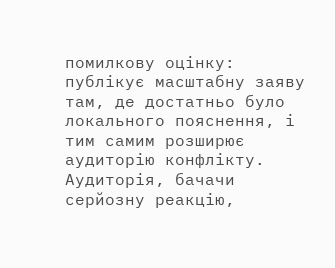помилкову оцінку: публікує масштабну заяву там, де достатньо було локального пояснення, і тим самим розширює аудиторію конфлікту. Аудиторія, бачачи серйозну реакцію,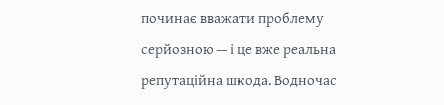починає вважати проблему серйозною — і це вже реальна репутаційна шкода. Водночас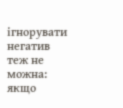ігнорувати негатив теж не можна: якщо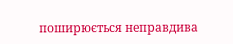поширюється неправдива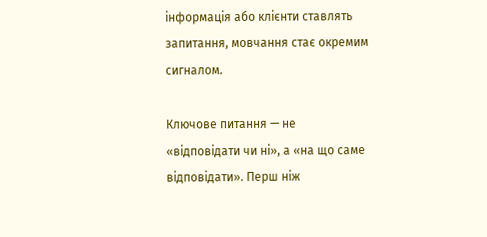інформація або клієнти ставлять запитання, мовчання стає окремим сигналом.

Ключове питання — не «відповідати чи ні», а «на що саме відповідати». Перш ніж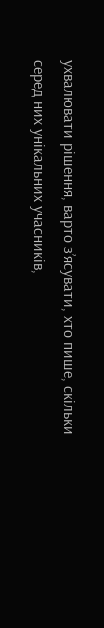ухвалювати рішення, варто з’ясувати, хто пише, скільки серед них унікальних учасників,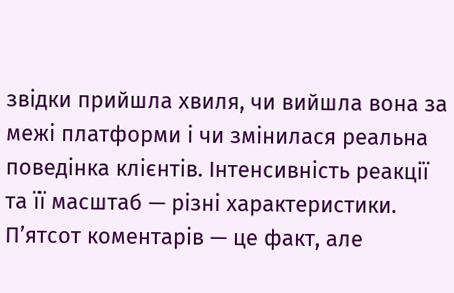звідки прийшла хвиля, чи вийшла вона за межі платформи і чи змінилася реальна поведінка клієнтів. Інтенсивність реакції та її масштаб — різні характеристики. П’ятсот коментарів — це факт, але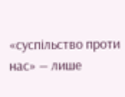«суспільство проти нас» — лише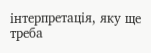інтерпретація, яку ще треба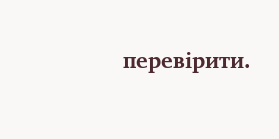перевірити.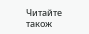Читайте також